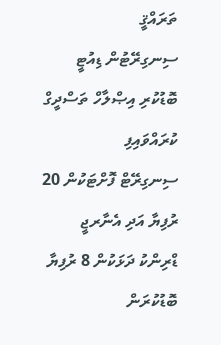ތަރައްޤީ
ސިނގިރޭޓުން ޑިއުޓީ ބޮޑުކުރި އިޞްލާހް ތަސްދީގް ކުރައްވައިފި
ސިނގިރޭޓް ފޮށްޓަކުން 20 ރުފިޔާ އަދި އެނާރޖީ ޑްރިންކު ދަޅަކުން 8 ރުފިޔާ ބޮޑުކުރަން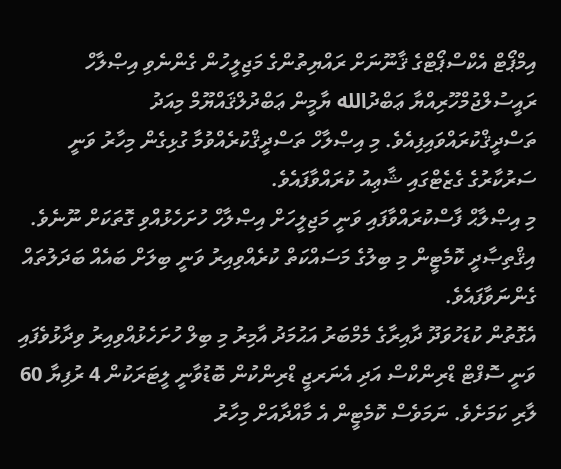އިމްޕޯޓް އެކްސްޕޯޓްގެ ޤާނޫނަށް ރައްޔިތުންގެ މަޖިލީހުން ގެންނެވި އިޞްލާހް ރައީސުލްޖުމްހޫރިއްޔާ ޢަބްދުالله ޔާމީން ޢަބްދުލްޤައްޔޫމް މިއަދު ތަސްދީޤްކުރައްވައިފިއެވެ. މި އިޞްލާހް ތަސްދީޤްކުރެއްވުމާ ގުޅިގެން މިހާރު ވަނީ ސަރުކާރުގެ ގެޒެޓްގައި ޝާޢިއު ކުރައްވާފައެވެ.
މި އިޞްލާޙް ފާސްކުރައްވާފައި ވަނީ މަޖިލީހަށް އިޞްލާހް ހުށަހެޅުއްވި ގޮތަކަށް ނޫނެވެ. އިޤްތިޞާދީ ކޮމެޓީން މި ބިލުގެ މަސައްކަތް ކުރެއްވިއިރު ވަނީ ބިލަށް ބައެއް ބަދަލުތައް ގެންނަވާފައެވެ.
އެގޮތުން ކުޑަހުވަދޫ ދާއިރާގެ މެމްބަރު އަޙުމަދު އާމިރު މި ބިލް ހުށަހެޅުއްވިއިރު ވިދާޅުވެފައި ވަނީ ސޮފްޓް ޑްރިންކްސް އަދި އެނަރޖީ ޑްރިންކުން ބޮޑުވާނީ ލީޓަރަކުން 4 ރުފިޔާ 60 ލާރި ކަމަށެވެ. ނަމަވެސް ކޮމެޓީން އެ މާއްދާއަށް މިހާރު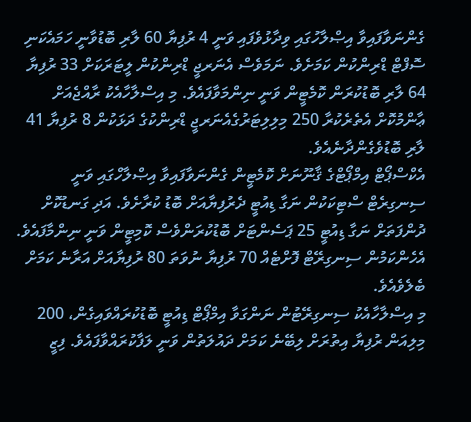ގެންނަވާފައިވާ އިޞްލާހުގައި ވިދާޅުވެފައި ވަނީ 4 ރުފިޔާ 60 ލާރި ބޮޑުވާނީ ހަމައެކަނި ސޮފްޓް ޑްރިންކުން ކަމަށެވެ. ނަމަވެސް އެނަރޖީ ޑްރިންކުން ލީޓަރަކަށް 33 ރުފިޔާ 64 ލާރި ބޮޑުކުރަން ކޮމެޓީން ވަނީ ނިންމަވާފައެވެ. މި އިސްލާހާއެކު ރާއްޖެއަށް ޢާންމުކޮށް އެތެރެކުރާ 250 މިލިލިޓަރުގެއެނަރޖީ ޑްރިންކުގެ ދަޅަކުން 8 ރުފިޔާ 41 ލާރި ބޮޑުވެގެންދާނެއެވެ.
އެކްސްޕޯޓް އިމްޕޯޓްގެ ޤާނޫނަށް ކޮމެޓީން ގެންނަވާފައިވާ އިޞްލާހްގައި ވަނީ ސިނގިރެޓް ސްޓިކަކުން ނަގާ ޑިއުޓީ ދެރުފިޔާއަށް ބޮޑު ކުރާށެވެ. އަދި ގަނޑުކޮށް ދުންފަތަށް ނަގާ ޑިއުޓީ 25 ޕަސެންޓަށް ބޮޑުކުރަންވެސް ކޮމިޓީން ވަނީ ނިންމާފައެވެ. އެހެންކަމުން ސިނގިރޭޓް ފޮށްޓެއް 70 ރުފިޔާ ނުވަތަ 80 ރުފިޔާއަށް އަރާނެ ކަމަށް ބެލެވެއެވެ.
މި އިސްލާހާއެކު ސިނގިރޭޓުން ނަންގަވާ އިމްޕޯޓް ޑިއުޓީ ބޮޑުކުރައްވައިގެން، 200 މިލިއަން ރުފިޔާ އިތުރަށް ލިބޭނެ ކަމަށް ދައުލަތުން ވަނީ ލަފާކުރައްވާފައެވެ. ފިޒީ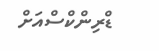ޑްރިންކްސްއަށް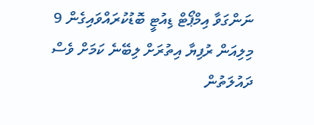ނަންގަވާ އިމްޕޯޓް ޑިއުޓީ ބޮޑުކުރައްވައިގެން 9 މިލިއަން ރުފިޔާ އިތުރަށް ލިބޭނެ ކަމަށް ވެސް ދައުލަތުން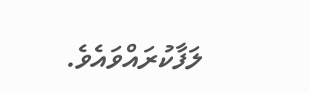ލަފާކުރައްވައެވެ.